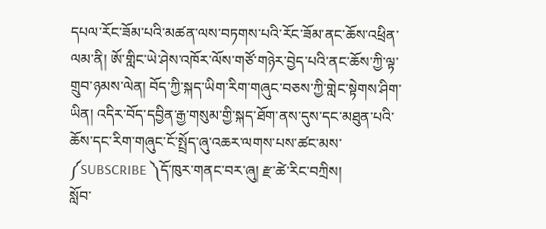དཔལ་རོང་ཟོམ་པའི་མཚན་ལས་བཏགས་པའི་རོང་ཟོམ་ནང་ཆོས་འཕྲིན་ལམ་ནི། ཨོ་གླིང་ཡེ་ཤེས་འཁོར་ལོས་གཙོ་གཉེར་བྱེད་པའི་ནང་ཆོས་ཀྱི་ལྟ་གྲུབ་ཉམས་ལེན། བོད་ཀྱི་སྐད་ཡིག་རིག་གཞུང་བཅས་ཀྱི་གླེང་སྟེགས་ཤིག་ཡིན། འདིར་བོད་དབྱིན་རྒྱ་གསུམ་གྱི་སྐད་ཐོག་ནས་དུས་དང་མཐུན་པའི་ཆོས་དང་རིག་གཞུང་ངོ་སྤྲོད་ཞུ་འཆར་ལགས་པས་ཚང་མས་ ༼SUBSCRIBE ༽དོ་ཁུར་གནང་བར་ཞུ། རྫ་ཚེ་རིང་བཀྲིས།
སློབ་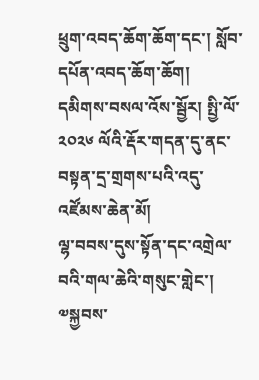ཕྲུག་འབད་ཆོག་ཆོག་དང་། སློབ་དཔོན་འབད་ཆོག་ཆོག།
དམིགས་བསལ་འོས་སྦྱོར། སྤྱི་ལོ་༢༠༢༦ ལོའི་རྡོར་གདན་དུ་ནང་བསྟན་དྲ་གྲགས་པའི་འདུ་འཛོམས་ཆེན་མོ།
ལྷ་བབས་དུས་སྟོན་དང་འགྲེལ་བའི་གལ་ཆེའི་གསུང་གླེང་། ༧སྐྱབས་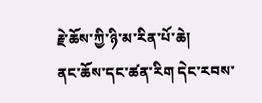རྗེ་ཆོས་ཀྱི་ཉི་མ་རིན་པོ་ཆེ།
ནང་ཆོས་དང་ཚན་རིག དེང་རབས་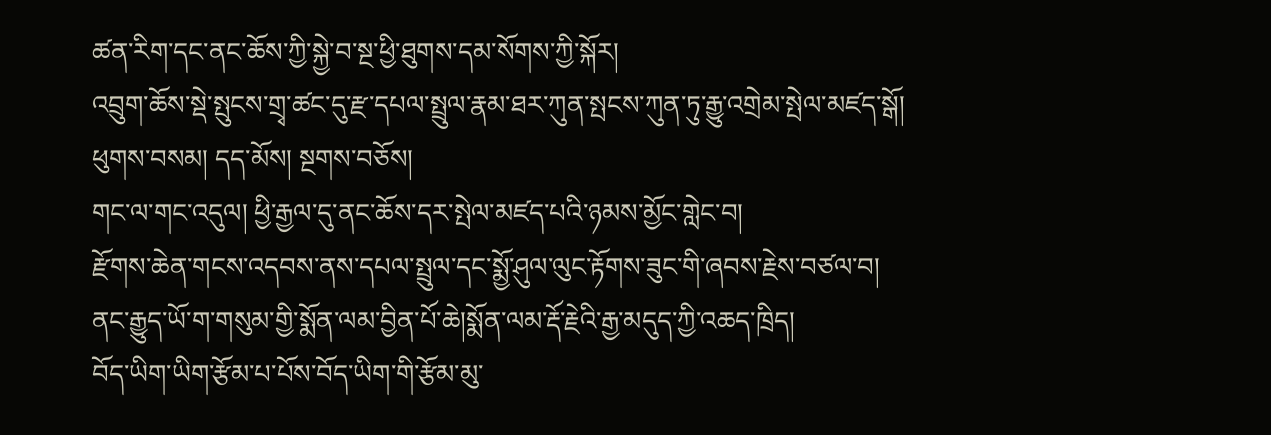ཚན་རིག་དང་ནང་ཆོས་ཀྱི་སྐྱེ་བ་སྔ་ཕྱི་ཐུགས་དམ་སོགས་ཀྱི་སྐོར།
འབྲུག་ཆོས་སྡེ་སྤུངས་གྲྭ་ཚང་དུ་རྫ་དཔལ་སྤྲུལ་རྣམ་ཐར་ཀུན་སྤངས་ཀུན་ཏུ་རྒྱུ་འགྲེམ་སྤེལ་མཛད་སྒོ།
ཕུགས་བསམ། དད་མོས། སྔགས་བཅོས།
གང་ལ་གང་འདུལ། ཕྱི་རྒྱལ་དུ་ནང་ཆོས་དར་སྤེལ་མཛད་པའི་ཉམས་མྱོང་གླེང་བ།
རྫོགས་ཆེན་གངས་འདབས་ནས་དཔལ་སྤྲུལ་དང་སྨྱོ་ཤུལ་ལུང་རྟོགས་ཟུང་གི་ཞབས་རྗེས་བཙལ་བ།
ནང་རྒྱུད་ཡོ་ག་གསུམ་གྱི་སྨོན་ལམ་བྱིན་པོ་ཆེ།སྨོན་ལམ་རྡོ་རྗེའི་རྒྱ་མདུད་ཀྱི་འཆད་ཁྲིད།
བོད་ཡིག་ཡིག་རྩོམ་པ་པོས་བོད་ཡིག་གི་རྩོམ་མུ་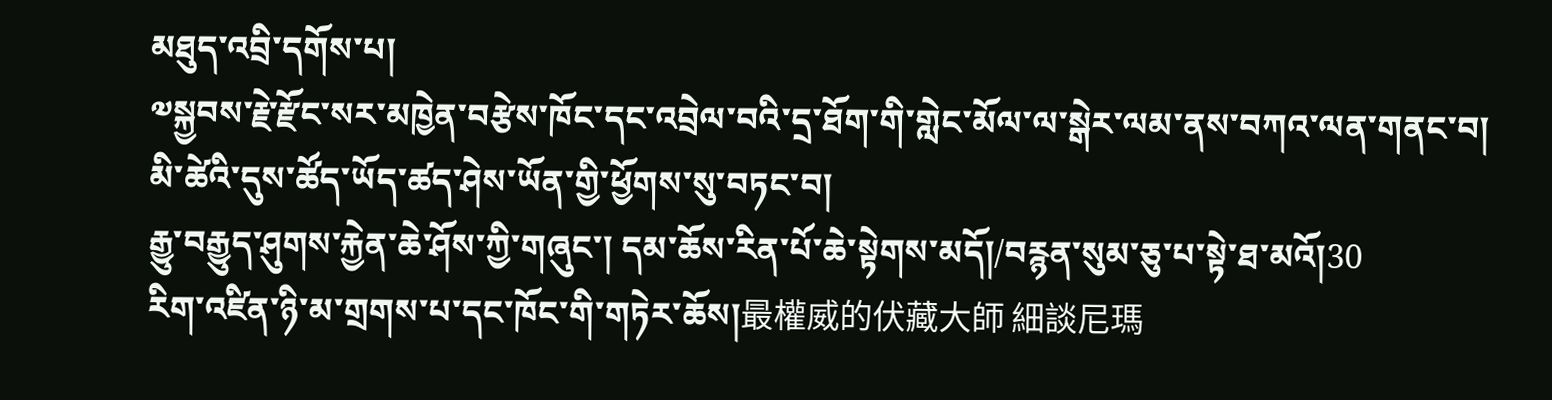མཐུད་འབྲི་དགོས་པ།
༧སྐྱབས་རྗེ་རྫོང་སར་མཁྱེན་བརྩེས་ཁོང་དང་འབྲེལ་བའི་དྲ་ཐོག་གི་གླེང་མོལ་ལ་སྒེར་ལམ་ནས་བཀའ་ལན་གནང་བ།
མི་ཚེའི་དུས་ཚོད་ཡོད་ཚད་ཤེས་ཡོན་གྱི་ཕྱོགས་སུ་བཏང་བ།
རྒྱུ་བརྒྱུད་ཤུགས་རྐྱེན་ཆེ་ཤོས་ཀྱི་གཞུང་། དམ་ཆོས་རིན་པོ་ཆེ་སྟེགས་མདོ།/བརྙན་སུམ་ཅུ་པ་སྟེ་ཐ་མའོ།30
རིག་འཛིན་ཉི་མ་གྲགས་པ་དང་ཁོང་གི་གཏེར་ཆོས།最權威的伏藏大師 細談尼瑪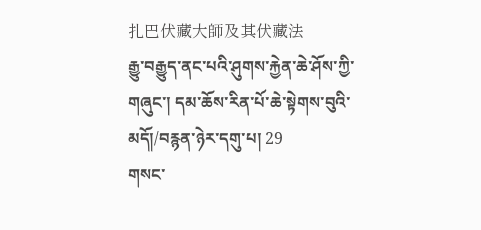扎巴伏藏大師及其伏藏法
རྒྱུ་བརྒྱུད་ནང་པའི་ཤུགས་རྐྱེན་ཆེ་ཤོས་ཀྱི་གཞུང་། དམ་ཆོས་རིན་པོ་ཆེ་སྟེགས་བུའི་མདོ།/བརྙན་ཉེར་དགུ་པ། 29
གསང་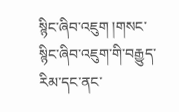སྙིང་ཞིབ་འཇུག །གསང་སྙིང་ཞིབ་འཇུག་གི་བརྒྱུད་རིམ་དང་ནང་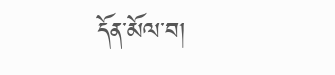དོན་མོལ་བ།